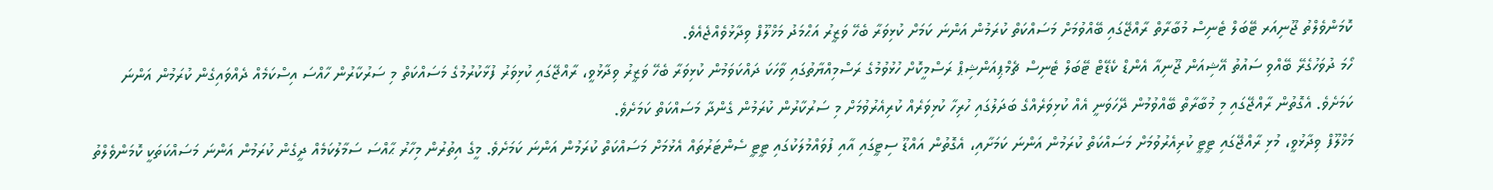ކޮމަންވެލްތު ޖޫނިއަރ ޓޭބަލް ޓެނިސް މުބާރާތް ރާއްޖޭގައި ބޭއްވުމަށް މަސައްކަތް ކުރަމުން އަންނަ ކަމަށް ކުޅިވަރާ ބެހޭ ވަޒީރު އަޙްމަދު މަޚްލޫފް ވިދާޅުވެއްޖެއެވެ.
ހޯމަ ދުވަހުގެރޭ ބޭއްވި ސައުތު އޭޝިއަން ޖޫނިއާ އެންޑް ކެޑޭޓް ޓޭބަލް ޓެނިސް ޗެމްޕިއަންޝިޕް ރަސްމީކޮށް ހުޅުވުމުގެ ރަސްމިއްޔާތުގައި ވާހަކަ ދައްކަވަމުން ކުޅިވަރާ ބެހޭ ވަޒީރު ވިދާޅުވީ، ރާއްޖޭގައި ކުޅިވަރު ފުޅާކުރުމުގެ މަސައްކަތް މި ސަރުކާރުން ހާއްސަ އިސްކަމެއް ދެއްވައިގެން ކުރަމުން އަންނަ ކަމަށެވެ. އެގޮތުން ރާއްޖޭގައި މި މުބާރާތް ބޭއްވުމުން ދޭހަވަނީ އެއް ކުޅިވަރެއްގެ ބަދަލުގައި ހުރިހާ ކުޅިވަރެއް ކުރިއެރުވުމަށް މި ސަރުކާރުން ކުރަމުން ގެންދާ މަސައްކަތް ކަމަށެވެ.
މަޚްލޫފް ވިދާޅުވީ، މުޅި ރާއްޖޭގައި ޓީޓީ ކުރިއެރުވުމަށް މަސައްކަތް ކުރަމުން އަންނަ ކަމަށާއި، އެގޮތުން އައްޑޫ ސިޓީގައި އާއި ފުވައްމުލަކުގައި ޓީޓީ ސެންޓަރުތައް އެޅުމަށް މަސައްކަތް ކުރަމުން އަންނަ ކަމަށެވެ. މީގެ އިތުރުން މިހާރު ޙާއްސަ ސަމާލުކަމެއް ދީގެން ކުރަމުން އަންނަ މަސައްކަތަކީ ކޮމަންވެލްތު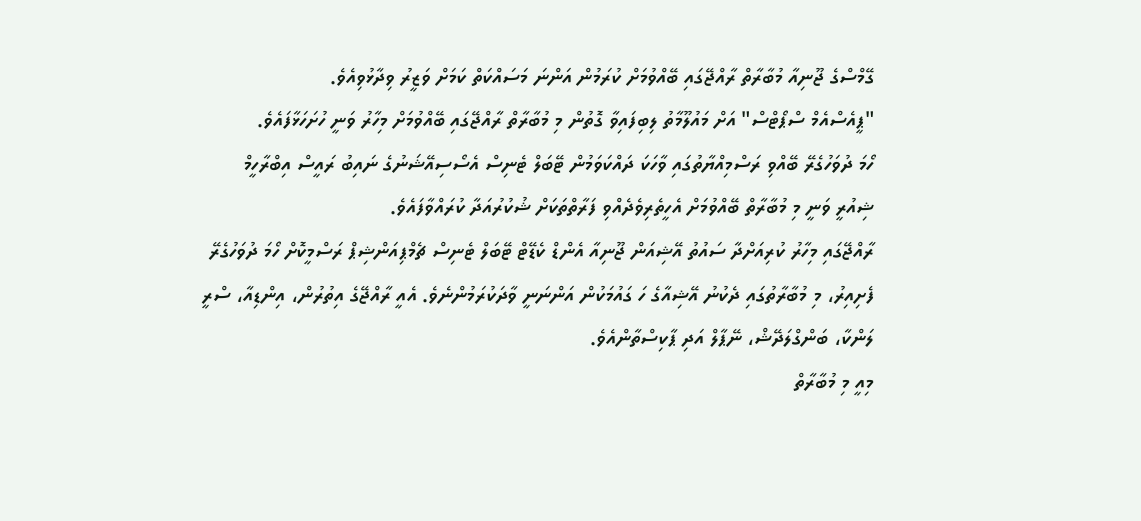ގޭމްސްގެ ޖޫނިއާ މުބާރާތް ރާއްޖޭގައި ބޭއްވުމަށް ކުރަމުން އަންނަ މަސައްކަތް ކަމަށް ވަޒީރު ވިދާޅުވިއެވެ.
"ޕީއެސްއެމް ސްޕޯޓްސް" އަށް މައުލޫމާތު ލިބިފައިވާ ގޮތުން މި މުބާރާތް ރާއްޖޭގައި ބޭއްވުމަށް މިހާރު ވަނީ ހުށަހަޅާފައެވެ.
ހޯމަ ދުވަހުގެރޭ ބޭއްވި ރަސްމިއްޔާތުގައި ވާހަކަ ދައްކަވަމުން ޓޭބަލް ޓެނިސް އެސޯސިއޭޝަނުގެ ނައިބު ރައީސް އިބްރާހީމް ޝިއުރީ ވަނީ މި މުބާރާތް ބޭއްވުމަށް އެހީތެރިވެދެއްވި ފަރާތްތަކަށް ޝުކުރުއަދާ ކުރައްވާފައެވެ.
ރާއްޖޭގައި މިހާރު ކުރިއަށްދާ ސައުތު އޭޝިއަން ޖޫނިއާ އެންޑް ކެޑޭޓް ޓޭބަލް ޓެނިސް ޗެމްޕިއަންޝިޕް ރަސްމީކޮށް ހޯމަ ދުވަހުގެރޭ ފެށިއިރު، މި މުބާރާތުގައި ދެކުނު އޭޝިއާގެ ހަ ގައުމަކުން އަންނަނީ ވާދަކުރަމުންނެވެ. އެއީ ރާއްޖޭގެ އިތުރުން، އިންޑިއާ، ސްރީ ލަންކާ، ބަންގްލަދޭޝް، ނޭޕާލް އަދި ޕާކިސްތާންއެވެ.
މިއީ މި މުބާރާތް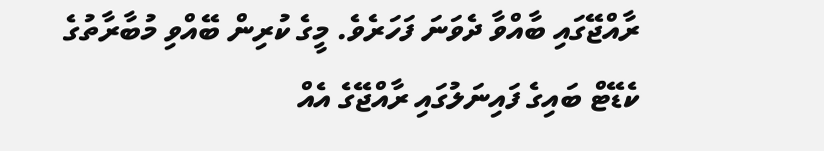ރާއްޖޭގައި ބާއްވާ ދެވަނަ ފަހަރެވެ. މީގެ ކުރިން ބޭއްވި މުބާރާތުގެ ކެޑޭޓް ބައިގެ ފައިނަލުގައި ރާއްޖޭގެ އެއް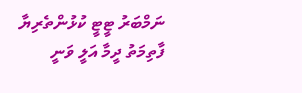ނަމްބަރު ޓީޓީ ކުޅުންތެރިޔާ ފާތިމަތު ދީމާ އަލީ ވަނީ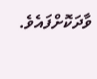ވާދަކޮށްފައެވެ.